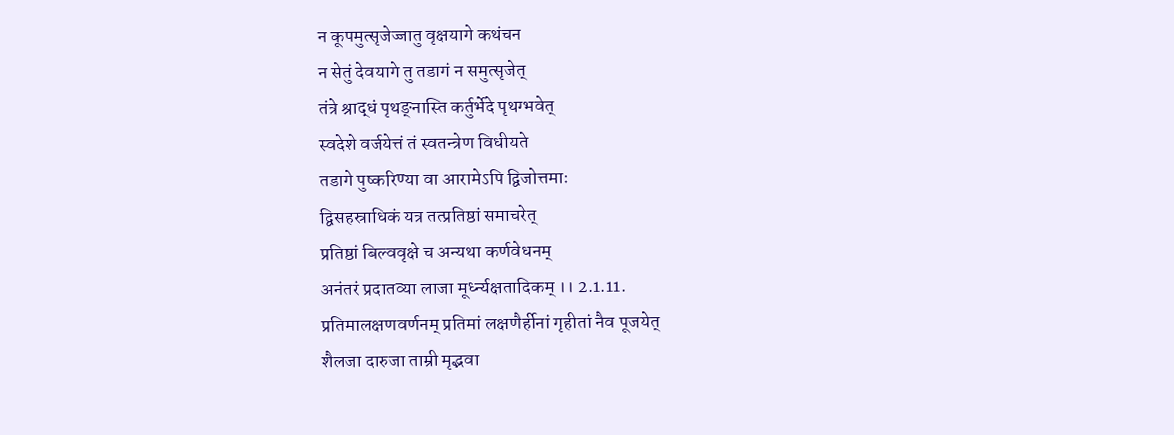न कूपमुत्सृजेज्जातु वृक्षयागे कथंचन
न सेतुं देवयागे तु तडागं न समुत्सृजेत्
तंत्रे श्राद्धं पृथङ्नास्ति कर्तुर्भेदे पृथग्भवेत्
स्वदेशे वर्जयेत्तं तं स्वतन्त्रेण विधीयते
तडागे पुष्करिण्या वा आरामेऽपि द्विजोत्तमाः
द्विसहस्राधिकं यत्र तत्प्रतिष्ठां समाचरेत्
प्रतिष्ठां बिल्ववृक्षे च अन्यथा कर्णवेधनम्
अनंतरं प्रदातव्या लाजा मूर्ध्न्यक्षतादिकम् ।। 2.1.11.
प्रतिमालक्षणवर्णनम् प्रतिमां लक्षणैर्हीनां गृहीतां नैव पूजयेत्
शैलजा दारुजा ताम्री मृद्भवा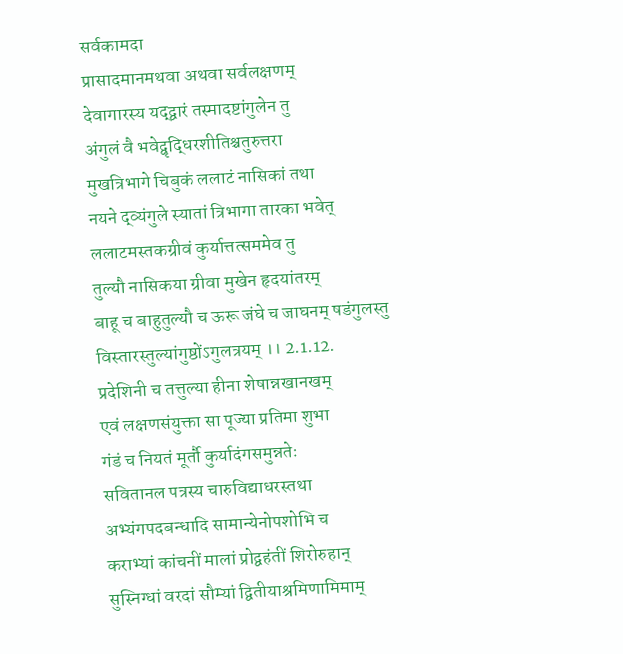सर्वकामदा
प्रासादमानमथवा अथवा सर्वलक्षणम्
देवागारस्य यद्द्वारं तस्मादष्टांगुलेन तु
अंगुलं वै भवेद्वृद्धिरशीतिश्चतुरुत्तरा
मुखत्रिभागे चिबुकं ललाटं नासिकां तथा
नयने द्व्यंगुले स्यातां त्रिभागा तारका भवेत्
ललाटमस्तकग्रीवं कुर्यात्तत्सममेव तु
तुल्यौ नासिकया ग्रीवा मुखेन हृदयांतरम्
बाहू च बाहुतुल्यौ च ऊरू जंघे च जाघनम् षडंगुलस्तु विस्तारस्तुल्यांगुष्ठोंऽगुलत्रयम् ।। 2.1.12.
प्रदेशिनी च तत्तुल्या हीना शेषान्नखानखम्
एवं लक्षणसंयुक्ता सा पूज्या प्रतिमा शुभा
गंडं च नियतं मूर्तौ कुर्यादंगसमुन्नतेः
सवितानल पत्रस्य चारुविद्याधरस्तथा
अभ्यंगपदबन्धादि सामान्येनोपशोभि च
कराभ्यां कांचनीं मालां प्रोद्वहंतीं शिरोरुहान्
सुस्निग्धां वरदां सौम्यां द्वितीयाश्रमिणामिमाम्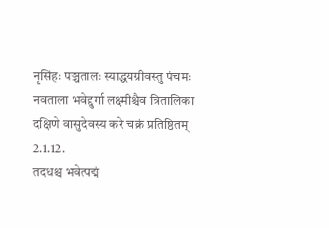नृसिंहः पञ्चतालः स्याद्धयग्रीवस्तु पंचमः
नवताला भवेद्दुर्गा लक्ष्मीश्चैव त्रितालिका
दक्षिणे वासुदेवस्य करे चक्रं प्रतिष्ठितम् 2.1.12.
तदधश्च भवेत्पद्मं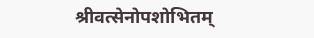श्रीवत्सेनोपशोभितम्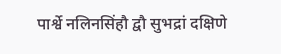पार्श्वे नलिनसिंहौ द्वौ सुभद्रां दक्षिणे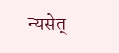न्यसेत्